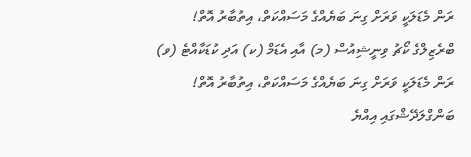ރަން މެޑަލަކީ ވަރަށް ގިނަ ބަޔެއްގެ މަސައްކަތް، އިތުބާރު އޮތް!
ބްރެޒިލްގެ ކޯޗު ވިނީޝިއުސް (މ) އާއި އެޑަމް (ކ) އަދި ކުޑަކާއްޓެ (ވ)
ރަން މެޑަލަކީ ވަރަށް ގިނަ ބަޔެއްގެ މަސައްކަތް، އިތުބާރު އޮތް!
ބަންގްލަދޭޝްގައި އިއްޔެ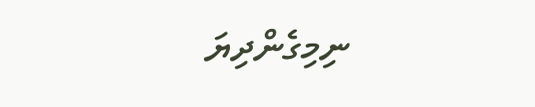ނިމިގެންދިޔަ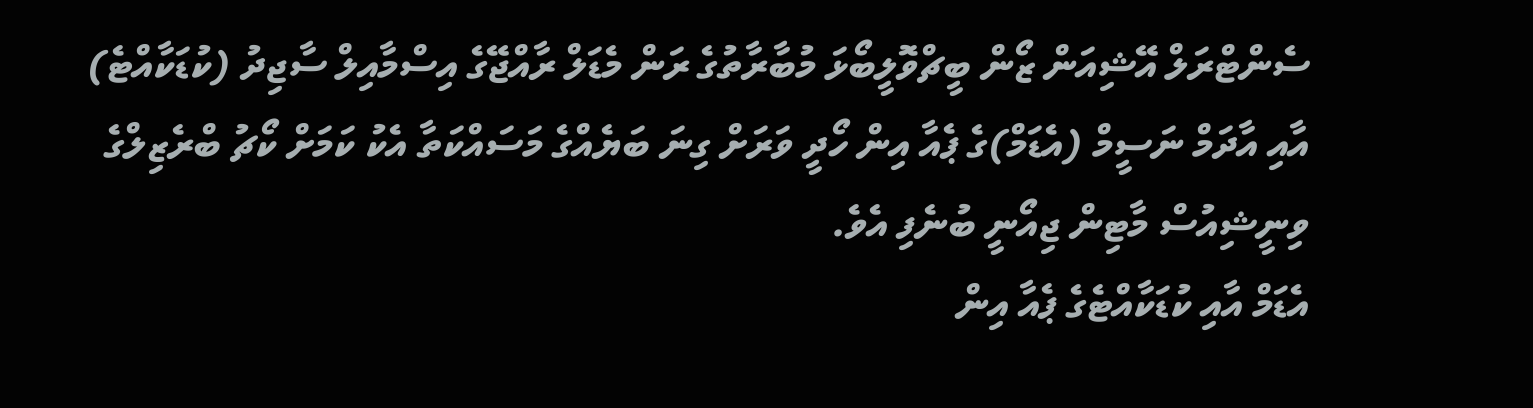ސެންޓްރަލް އޭޝިއަން ޒޯން ބީޗްވޮލީބޯޅަ މުބާރާތުގެ ރަން މެޑަލް ރާއްޖޭގެ އިސްމާއިލް ސާޖިދު (ކުޑަކާއްޓެ) އާއި އާދަމް ނަސީމް (އެޑަމް)ގެ ޕެއާ އިން ހޯދީ ވަރަށް ގިނަ ބަޔެއްގެ މަސައްކަތާ އެކު ކަމަށް ކޯޗު ބްރެޒިލްގެ ވިނީޝިއުސް މާޓިން ޖިއޯނީ ބުނެފި އެވެ.
އެޑަމް އާއި ކުޑަކާއްޓެގެ ޕެއާ އިން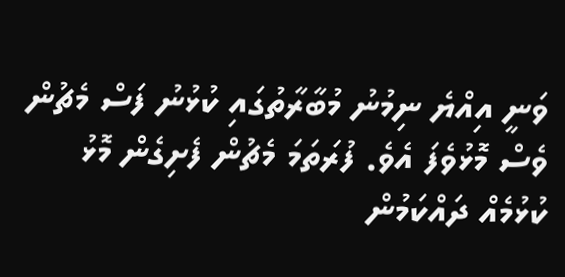ވަނީ އިއްޔެ ނިމުނު މުބާރާތުގައި ކުޅުނު ފަސް މެޗުން ވެސް މޮޅުވެފަ އެވެ. ފުރަތަމަ މެޗުން ފެށިގެން މޮޅު ކުޅުމެއް ދައްކަމުން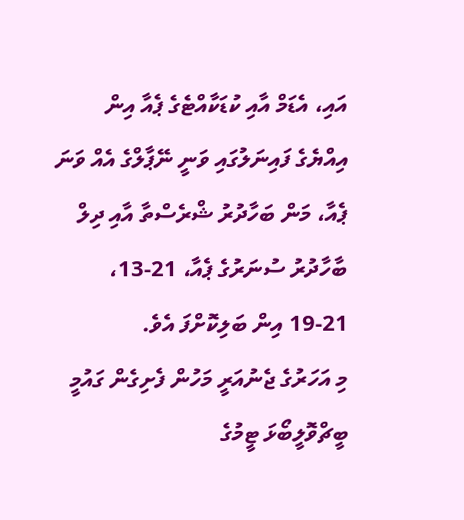އައި، އެޑަމް އާއި ކުޑަކާއްޓެގެ ޕެއާ އިން އިއްޔެގެ ފައިނަލުގައި ވަނީ ނޭޕާލްގެ އެއް ވަނަ ޕެއާ، މަން ބަހާދުރު ޝްރެސްތާ އާއި ދިލް ބާހާދުރު ސުނަރުގެ ޕެއާ، 21-13، 21-19 އިން ބަލިކޮށްފަ އެވެ.
މި އަހަރުގެ ޖެނުއަރީ މަހުން ފެށިގެން ގައުމީ ބީޗްވޮލީބޯޅަ ޓީމުގެ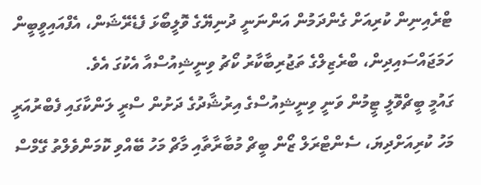ޓްރެއިނިން ކުރިއަށް ގެންދަމުން އަންނަނީ ދުނިޔޭގެ ވޮލީބޯޅަ ފެޑެރޭޝަން، އެފްއައިވީބީން ހަމަޖައްސައިދިން، ބްރެޒިލްގެ ތަޖުރިބާކާރު ކޯޗު ވިނީޝިއުސްއާ އެކުގަ އެވެ.
ގައުމީ ބީޗްވޮލީ ޓީމުން ވަނީ ވިނީޝިއުސްގެ އިރުޝާދުގެ ދަށުން ސްރީ ލަންކާގައި ފެބްރުއަރީ މަހު ކުރިއަށްދިޔަ، ސެންޓްރަލް ޒޯން ބީޗް މުބާރާތާއި މާޗް މަހު ބޭއްވި ކޮމަންވެލްތު ގޭމްސް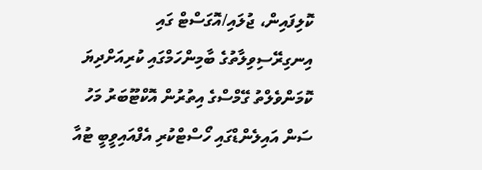ކޮލިފައިން، ޖުލައި/އޮގަސްޓް ގައި އިނގިރޭސިވިލާތުގެ ބާމިންހަމްގައި ކުރިއަށްދިޔަ ކޮމަންވެލްތު ގޭމްސްގެ އިތުރުން އޮކްޓޫބަރު މަހު ސަން އައިލެންޑްގައި ހޯސްޓްކުރި އެފްއައިވީބީ ޓުއާ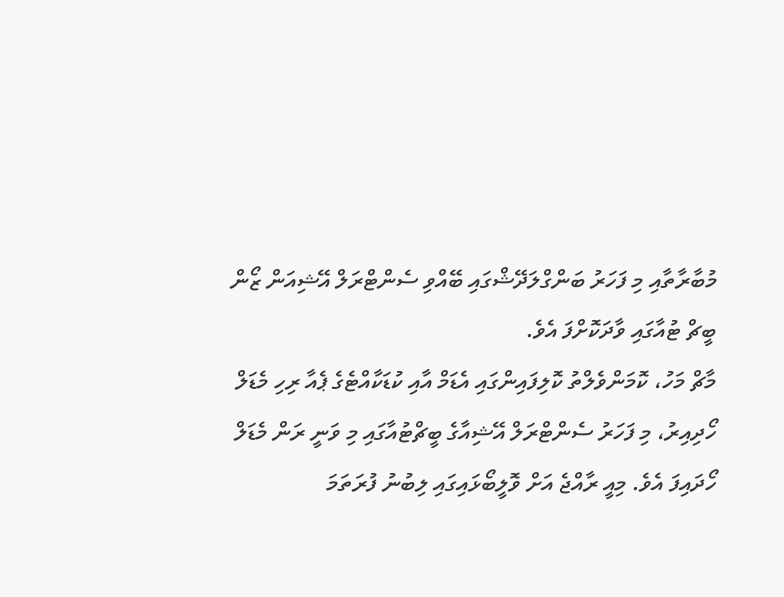މުބާރާތާއި މި ފަހަރު ބަންގްލަދޭޝްގައި ބޭއްވި ސެންޓްރަލް އޭޝިއަން ޒޯން ބީޗް ޓުއާގައި ވާދަކޮށްފަ އެވެ.
މާޗް މަހު، ކޮމަންވެލްތު ކޮލިފައިންގައި އެޑަމް އާއި ކުޑަކާއްޓެގެ ޕެއާ ރިހި މެޑަލް ހޯދިއިރު، މި ފަހަރު ސެންޓްރަލް އޭޝިއާގެ ބީޗްޓުއާގައި މި ވަނީ ރަން މެޑަލް ހޯދައިފަ އެވެ. މިއީ ރާއްޖެ އަށް ވޮލީބޯޅައިގައި ލިބުނު ފުރަތަމަ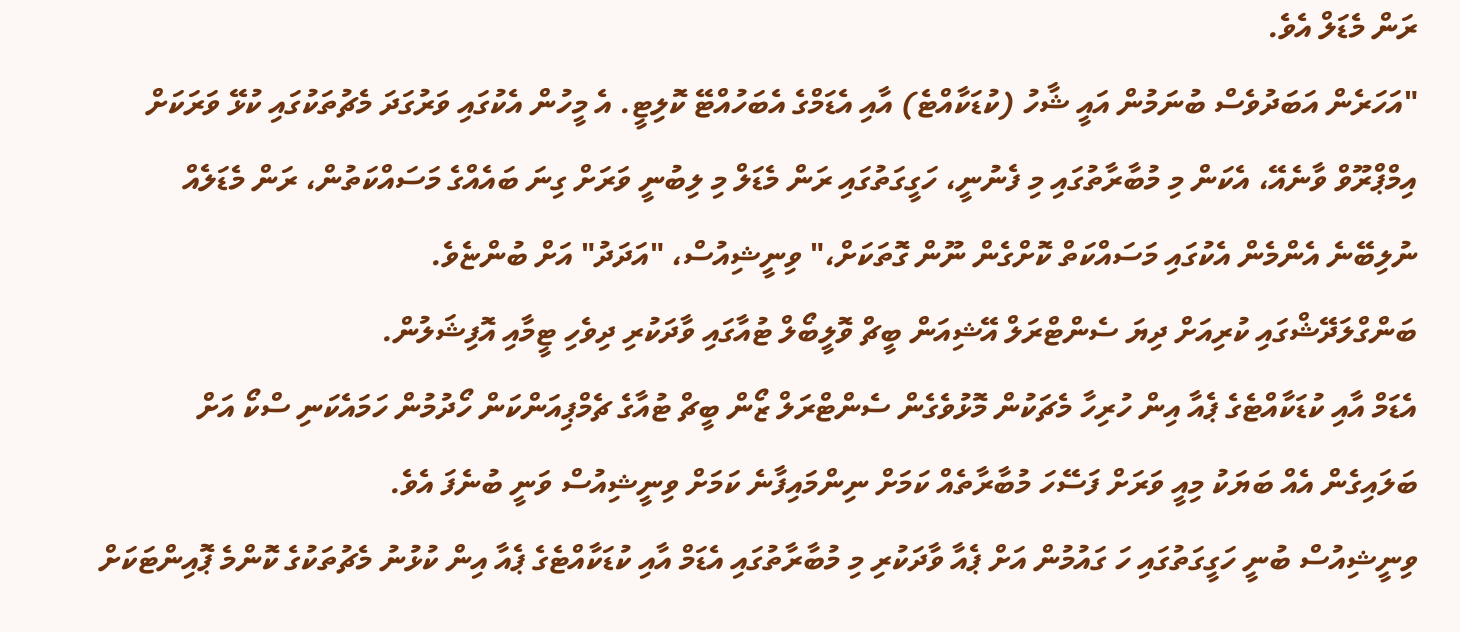ރަން މެޑަލް އެވެ.
"އަހަރެން އަބަދުވެސް ބުނަމުން އައީ ޝާހު (ކުޑަކާއްޓެ) އާއި އެޑަމްގެ އެބަހުއްޓޭ ކޮލިޓީ. އެ މީހުން އެކުގައި ވަރުގަދަ މެޗުތަކުގައި ކުޅޭ ވަރަކަށް އިމްޕްރޫވް ވާނެއޭ، އެކަން މި މުބާރާތުގައި މި ފެނުނީ، ހަގީގަތުގައި ރަން މެޑަލް މި ލިބުނީ ވަރަށް ގިނަ ބައެއްގެ މަސައްކަތުން، ރަން މެޑަލެއް ނުލިބޭނެ އެންމެން އެކުގައި މަސައްކަތް ކޮށްގެން ނޫން ގޮތަކަށް،" ވިނީޝިއުސް، "އަދަދު" އަށް ބުންޏެވެ.
ބަންގްލަދޭޝްގައި ކުރިއަށް ދިޔަ ސެންޓްރަލް އޭޝިއަން ބީޗް ވޮލީބޯލް ޓުއާގައި ވާދަކުރި ދިވެހި ޓީމާއި އޮފިޝަލުން.
އެޑަމް އާއި ކުޑަކާއްޓެގެ ޕެއާ އިން ހުރިހާ މެޗަކުން މޮޅުވެގެން ސެންޓްރަލް ޒޯން ބީޗް ޓުއާގެ ޗެމްޕިއަންކަން ހޯދުމުން ހަމައެކަނި ސްކޯ އަށް ބަލައިގެން އެއް ބަޔަކު މިއީ ވަރަށް ފަސޭހަ މުބާރާތެއް ކަމަށް ނިންމައިފާނެ ކަމަށް ވިނީޝިއުސް ވަނީ ބުނެފަ އެވެ.
ވިނީޝިއުސް ބުނީ ހަގީގަތުގައި ހަ ގައުމުން އަށް ޕެއާ ވާދަކުރި މި މުބާރާތުގައި އެޑަމް އާއި ކުޑަކާއްޓެގެ ޕެއާ އިން ކުޅުނު މެޗުތަކުގެ ކޮންމެ ޕޮއިންޓަކަށް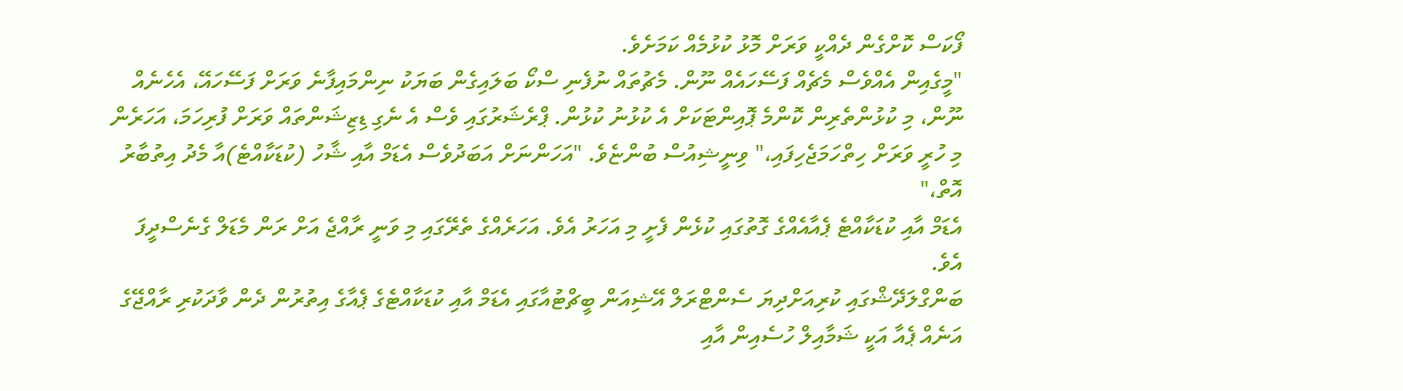ފޯކަސް ކޮށްގެން ދެއްކީ ވަރަށް މޮޅު ކުޅުމެއް ކަމަށެވެ.
"މީގެއިން އެއްވެސް މެޗެއް ފަސޭހައެއް ނޫން. މެޗުތައް ނުފެނި ސްކޯ ބަލައިގެން ބަޔަކު ނިންމައިފާނެ ވަރަށް ފަސޭހައޭ، އެހެނެއް ނޫން، މި ކުޅުންތެރިން ކޮންމެ ޕޮއިންޓަކަށް އެ ކުޅުނު ކުޅުން. ޕްރެޝަރުގައި ވެސް އެ ނެގި ޑިޒިޝަންތައް ވަރަށް ފުރިހަމަ، އަހަރެން މި ހުރީ ވަރަށް ހިތްހަމަޖެހިފައި،" ވިނީޝިއުސް ބުންޏެވެ. "އަހަންނަށް އަބަދުވެސް އެޑަމް އާއި ޝާހު (ކުޑަކާއްޓެ)އާ މެދު އިތުބާރު އޮތް،"
އެޑަމް އާއި ކުޑަކާއްޓެ ޕެއާއެއްގެ ގޮތުގައި ކުޅެން ފެށީ މި އަހަރު އެވެ. އަހަރެއްގެ ތެރޭގައި މި ވަނީ ރާއްޖެ އަށް ރަން މެޑަލް ގެނެސްދީފަ އެވެ.
ބަންގްލަދޭޝްގައި ކުރިއަށްދިޔަ ސެންޓްރަލް އޭޝިއަން ބީޗްޓުއާގައި އެޑަމް އާއި ކުޑަކާއްޓެގެ ޕެއާގެ އިތުރުން ދެން ވާދަކުރި ރާއްޖޭގެ އަނެއް ޕެއާ އަކީ ޝަމާއިލް ހުސެއިން އާއި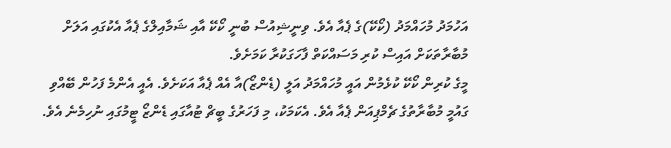އަހުމަދު މުހައްމަދު (ކޯކޭ)ގެ ޕެއާ އެވެ. ވިނީޝިއުސް ބުނީ ކޯކޭ އާއި ޝަމާއިލްގެ ޕެއާ އެކުގައި އަލަށް މުބާރާތަކަށް އައިސް ކުރި މަސައްކަތް ފާހަގަކުރާ ކަމަށެވެ.
މީގެ ކުރިން ކޯކޭ ކުޅެމުން އައީ މުހައްމަދު އަލީ (ޑެންޒޯ)އާ އެއް ޕެއާ އަކަށެވެ. އެއީ އެންމެ ފަހުން ބޭއްވި ގައުމީ މުބާރާތުގެ ޗެމްޕިއަން ޕެއާ އެވެ. އެކަމަކު، މި ފަހަރުގެ ބީޗް ޓުއާގައި ޑެންޒޯ ޓީމުގައި ނުހިމެނެ އެވެ.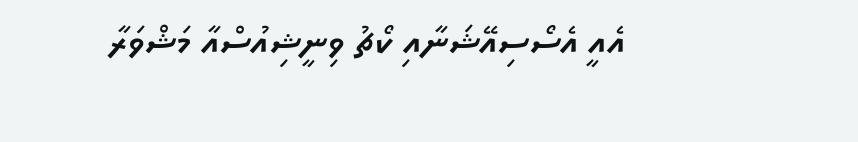އެއީ އެސޯސިއޭޝަނާއި ކޯޗު ވިނީޝިއުސްއާ މަޝްވަރާ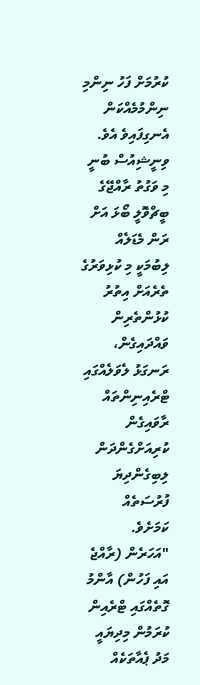ކުރުމަށް ފަހު ނިންމި ނިންމުމެއްކަން އެނގިފައިވެ އެވެ.
ވިނީޝިއުސް ބުނީ މި ވަގުތު ރާއްޖޭގެ ބީޗްވޮލީ ބޯޅަ އަށް ރަން މެޑަލެއް ލިބުމަކީ މި ކުޅިވަރުގެ ތެރެއަށް އިތުރު ކުޅުންތެރިން ވައްދައިގެން، ރަނގަޅު ލެވަލެއްގައި ޓްރެއިނިންތައް ރާވައިގެން ކުރިއަށްގެންދަން ލިބިގެންދިޔަ ފުރުސަތެއް ކަމަށެވެ.
"އަހަރެން (ރާއްޖެ އައި ފަހުން) އާންމު ގޮތެއްގައި ޓްރެއިން ކުރަމުން މިދިޔައީ މަދު ޕެއާތަކެއް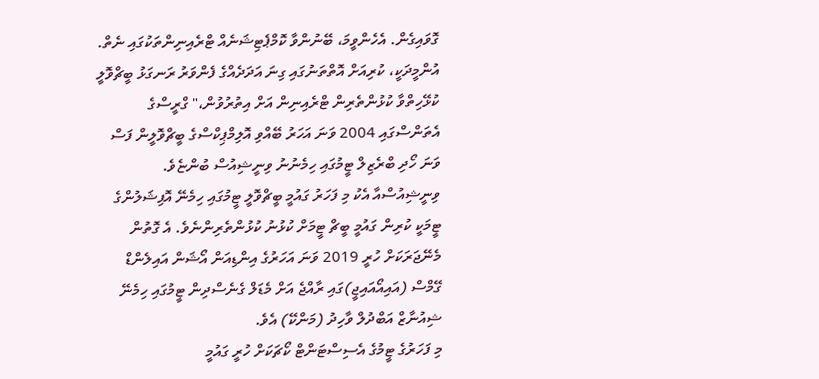ގޮވައިގެން. އެހެންވީމަ، ބޭނުންވާ ކޮމްޕެޓިޝަނެއް ޓްރެއިނިންތަކުގައި ނެތް. އުންމީދަކީ، ކުރިއަށް އޮތްތަނުގައި ގިނަ އަދަދެއްގެ ފެންވަރު ރަނގަޅު ބީޗްވޮލީ ކުޅޭހިތްވާ ކުޅުންތެރިން ޓްރެއިނިން އަށް އިތުރުވުން،" ގްރީސްގެ އެތަންސްގައި 2004 ވަނަ އަހަރު ބޭއްވި އޮލިމްޕިކްސްގެ ބީޗްވޮލީން ފަސް ވަނަ ހޯދި ބްރެޒިލް ޓީމުގައި ހިމެނުނު ވިނީޝިއުސް ބުންޏެވެ.
ވިނީޝިއުސްއާ އެކު މި ފަހަރު ގައުމީ ބީޗްވޮލީ ޓީމުގައި ހިމެނޭ އޮފިޝަލުންގެ ޓީމަކީ ކުރިން ގައުމީ ބީޗް ޓީމަށް ކުޅުނު ކުޅުންތެރިންނެވެ. އެ ގޮތުން މެނޭޖަރަކަށް ހުރީ 2019 ވަނަ އަހަރުގެ އިންޑިއަން އޯޝަން އައިލެންޑް ގޭމްސް (އައިއޯއައިޖީ)ގައި ރާއްޖެ އަށް މެޑަލް ގެނެސްދިން ޓީމުގައި ހިމެނޭ ޝިއުނާޒް އަބްދުލް ވާހިދު (މަންކޭ) އެވެ.
މި ފަހަރުގެ ޓީމުގެ އެސިސްޓަންޓް ކޯޗަކަށް ހުރީ ގައުމީ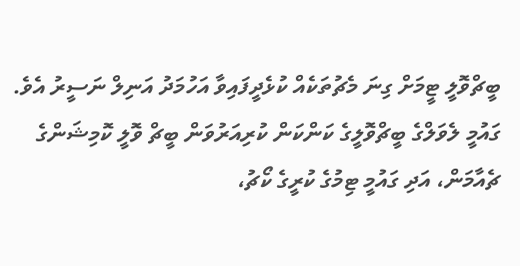ބީޗްވޮލީ ޓީމަށް ގިނަ މެޗުތަކެއް ކުޅެދީފައިވާ އަހުމަދު އަނިލް ނަސީރު އެވެ. ގައުމީ ލެވަލްގެ ބީޗްވޮލީގެ ކަންކަން ކުރިއަރުވަން ބީޗް ވޮލީ ކޮމިޝަންގެ ޗެއާމަން، އަދި ގައުމީ ޓިމުގެ ކުރީގެ ކޯޗު،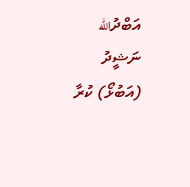އަބްދުالله ނަޝީދު (އަބުޅޯ) ކުރާ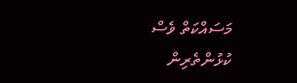މަސައްކަތް ވެސް ކުޅުންތެރިން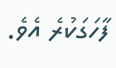ފާހަގަކުރެ އެވެ.